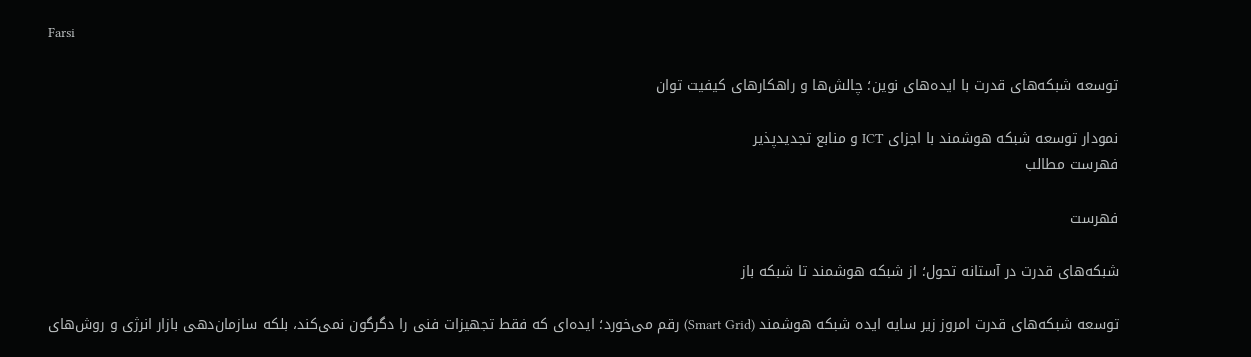Farsi

توسعه شبکه‌های قدرت با ایده‌های نوین؛ چالش‌ها و راهکارهای کیفیت توان

نمودار توسعه شبکه هوشمند با اجزای ICT و منابع تجدیدپذیر
فهرست مطالب

فهرست

شبکه‌های قدرت در آستانه تحول؛ از شبکه هوشمند تا شبکه باز

توسعه شبکه‌های قدرت امروز زیر سایه ایده شبکه هوشمند (Smart Grid) رقم می‌خورد؛ ایده‌ای که فقط تجهیزات فنی را دگرگون نمی‌کند، بلکه سازمان‌دهی بازار انرژی و روش‌های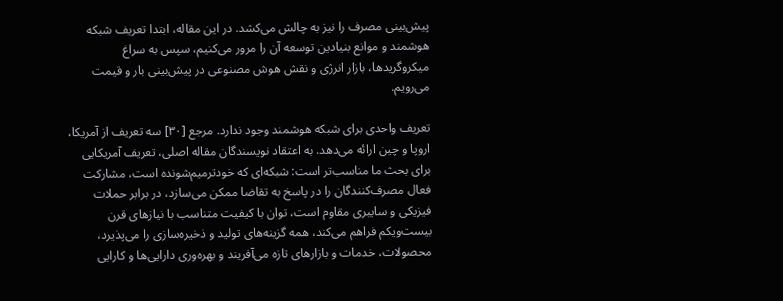پیش‌بینی مصرف را نیز به چالش می‌کشد. در این مقاله، ابتدا تعریف شبکه هوشمند و موانع بنیادین توسعه آن را مرور می‌کنیم، سپس به سراغ میکروگریدها، بازار انرژی و نقش هوش مصنوعی در پیش‌بینی بار و قیمت می‌رویم.

تعریف واحدی برای شبکه هوشمند وجود ندارد. مرجع [۳۰] سه تعریف از آمریکا، اروپا و چین ارائه می‌دهد. به اعتقاد نویسندگان مقاله اصلی، تعریف آمریکایی برای بحث ما مناسب‌تر است: شبکه‌ای که خودترمیم‌شونده است، مشارکت فعال مصرف‌کنندگان را در پاسخ به تقاضا ممکن می‌سازد، در برابر حملات فیزیکی و سایبری مقاوم است، توان با کیفیت متناسب با نیازهای قرن بیست‌ویکم فراهم می‌کند، همه گزینه‌های تولید و ذخیره‌سازی را می‌پذیرد، محصولات، خدمات و بازارهای تازه می‌آفریند و بهره‌وری دارایی‌ها و کارایی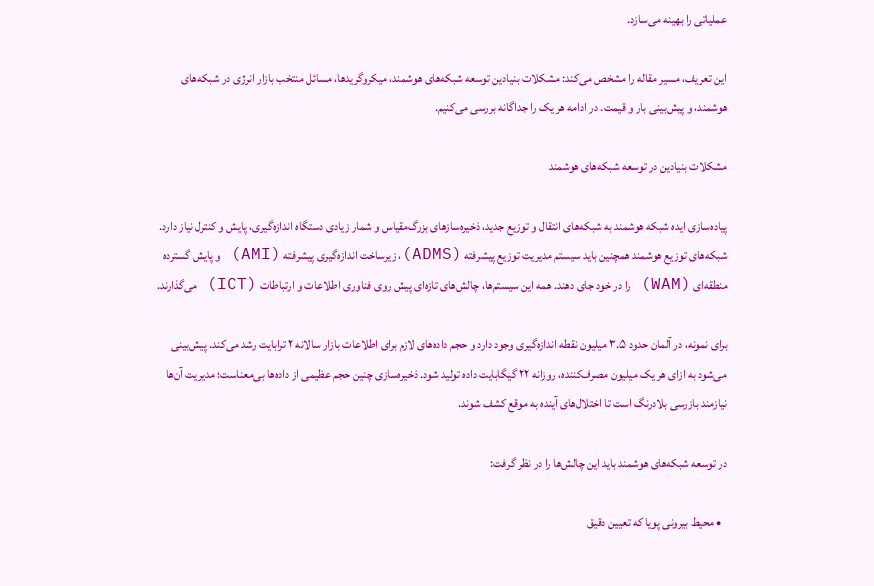عملیاتی را بهینه می‌سازد.

این تعریف، مسیر مقاله را مشخص می‌کند: مشکلات بنیادین توسعه شبکه‌های هوشمند، میکروگریدها، مسائل منتخب بازار انرژی در شبکه‌های هوشمند، و پیش‌بینی بار و قیمت. در ادامه هر یک را جداگانه بررسی می‌کنیم.

مشکلات بنیادین در توسعه شبکه‌های هوشمند

پیاده‌سازی ایده شبکه هوشمند به شبکه‌های انتقال و توزیع جدید، ذخیره‌سازهای بزرگ‌مقیاس و شمار زیادی دستگاه اندازه‌گیری، پایش و کنترل نیاز دارد. شبکه‌های توزیع هوشمند همچنین باید سیستم مدیریت توزیع پیشرفته (ADMS)، زیرساخت اندازه‌گیری پیشرفته (AMI) و پایش گسترده منطقه‌ای (WAM) را در خود جای دهند. همه این سیستم‌ها، چالش‌های تازه‌ای پیش روی فناوری اطلاعات و ارتباطات (ICT) می‌گذارند.

برای نمونه، در آلمان حدود ۳.۵ میلیون نقطه اندازه‌گیری وجود دارد و حجم داده‌های لازم برای اطلاعات بازار سالانه ۲ ترابایت رشد می‌کند. پیش‌بینی می‌شود به ازای هر یک میلیون مصرف‌کننده، روزانه ۲۲ گیگابایت داده تولید شود. ذخیره‌سازی چنین حجم عظیمی از داده‌ها بی‌معناست؛ مدیریت آن‌ها نیازمند بازرسی بلادرنگ است تا اختلال‌های آینده به موقع کشف شوند.

در توسعه شبکه‌های هوشمند باید این چالش‌ها را در نظر گرفت:

  • محیط بیرونی پویا که تعیین دقیق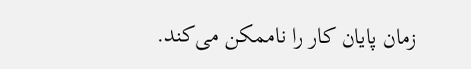زمان پایان کار را ناممکن می‌کند.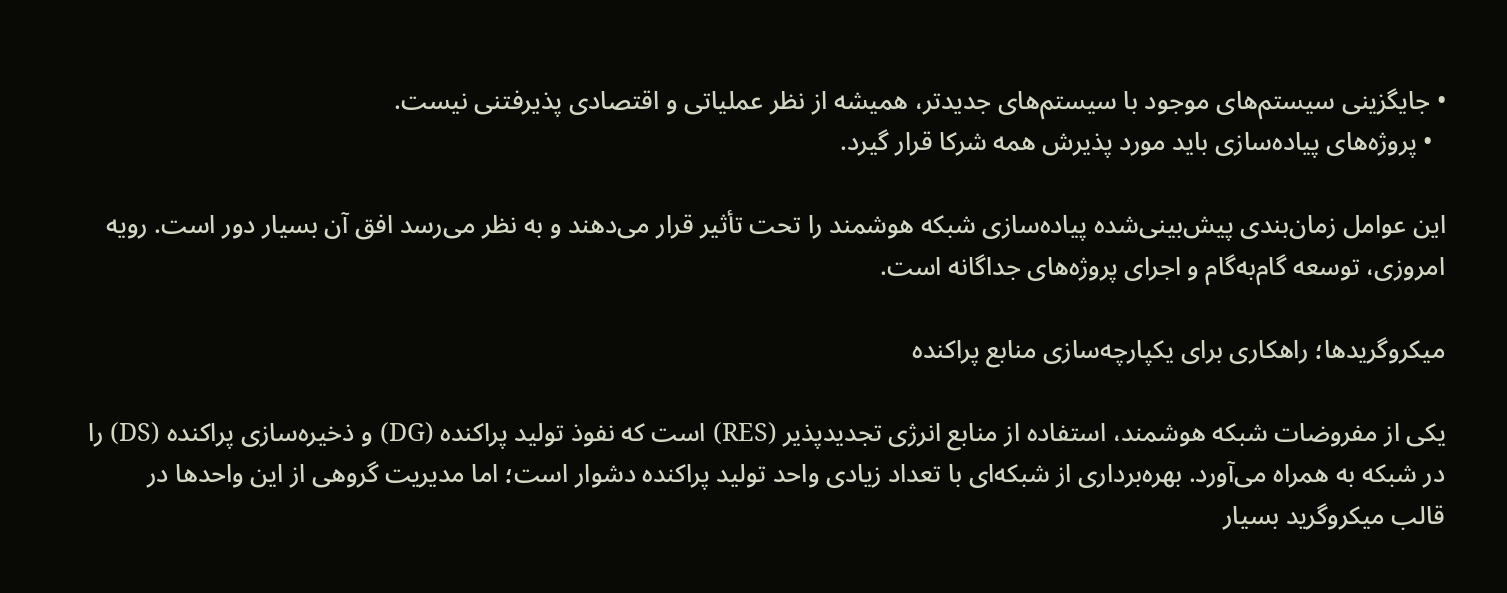• جایگزینی سیستم‌های موجود با سیستم‌های جدیدتر، همیشه از نظر عملیاتی و اقتصادی پذیرفتنی نیست.
  • پروژه‌های پیاده‌سازی باید مورد پذیرش همه شرکا قرار گیرد.

این عوامل زمان‌بندی پیش‌بینی‌شده پیاده‌سازی شبکه هوشمند را تحت تأثیر قرار می‌دهند و به نظر می‌رسد افق آن بسیار دور است. رویه امروزی، توسعه گام‌به‌گام و اجرای پروژه‌های جداگانه است.

میکروگریدها؛ راهکاری برای یکپارچه‌سازی منابع پراکنده

یکی از مفروضات شبکه هوشمند، استفاده از منابع انرژی تجدیدپذیر (RES) است که نفوذ تولید پراکنده (DG) و ذخیره‌سازی پراکنده (DS) را در شبکه به همراه می‌آورد. بهره‌برداری از شبکه‌ای با تعداد زیادی واحد تولید پراکنده دشوار است؛ اما مدیریت گروهی از این واحدها در قالب میکروگرید بسیار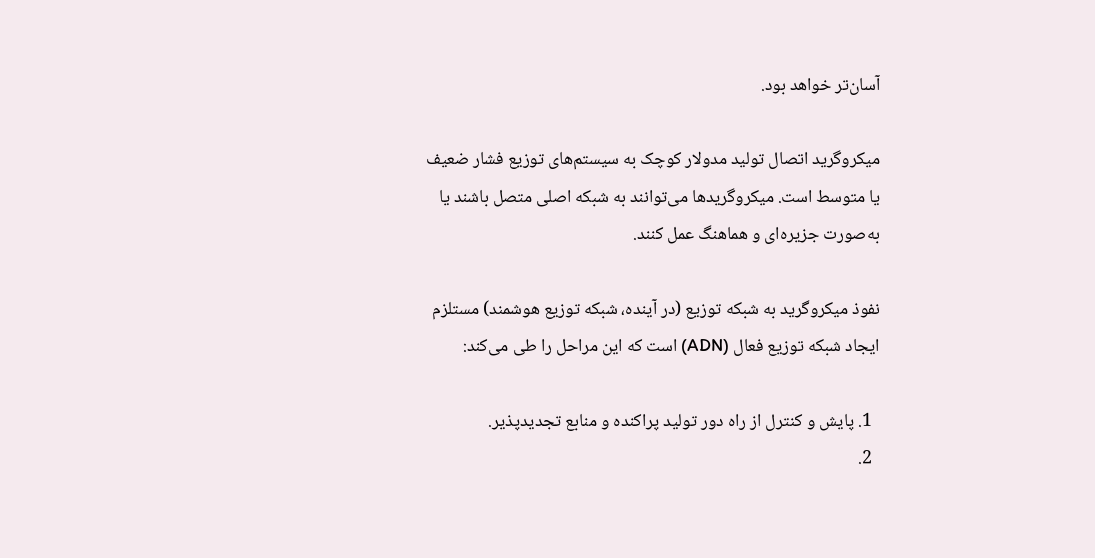آسان‌تر خواهد بود.

میکروگرید اتصال تولید مدولار کوچک به سیستم‌های توزیع فشار ضعیف یا متوسط است. میکروگریدها می‌توانند به شبکه اصلی متصل باشند یا به‌صورت جزیره‌ای و هماهنگ عمل کنند.

نفوذ میکروگرید به شبکه توزیع (در آینده، شبکه توزیع هوشمند) مستلزم ایجاد شبکه توزیع فعال (ADN) است که این مراحل را طی می‌کند:

  1. پایش و کنترل از راه دور تولید پراکنده و منابع تجدیدپذیر.
  2.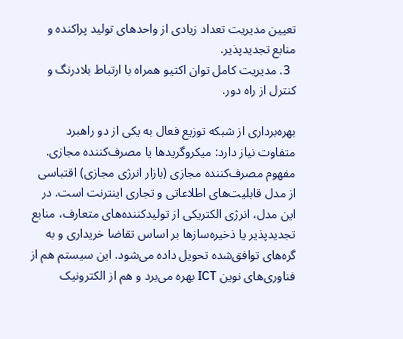تعیین مدیریت تعداد زیادی از واحدهای تولید پراکنده و منابع تجدیدپذیر.
  3. مدیریت کامل توان اکتیو همراه با ارتباط بلادرنگ و کنترل از راه دور.

بهره‌برداری از شبکه توزیع فعال به یکی از دو راهبرد متفاوت نیاز دارد: میکروگریدها یا مصرف‌کننده مجازی. مفهوم مصرف‌کننده مجازی (بازار انرژی مجازی) اقتباسی از مدل قابلیت‌های اطلاعاتی و تجاری اینترنت است. در این مدل، انرژی الکتریکی از تولیدکننده‌های متعارف، منابع تجدیدپذیر یا ذخیره‌سازها بر اساس تقاضا خریداری و به گره‌های توافق‌شده تحویل داده می‌شود. این سیستم هم از فناوری‌های نوین ICT بهره می‌برد و هم از الکترونیک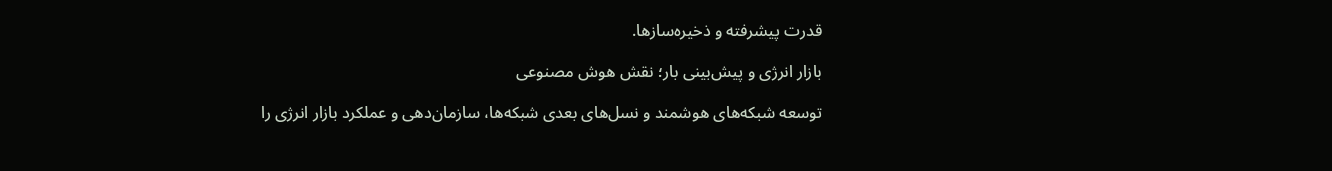قدرت پیشرفته و ذخیره‌سازها.

بازار انرژی و پیش‌بینی بار؛ نقش هوش مصنوعی

توسعه شبکه‌های هوشمند و نسل‌های بعدی شبکه‌ها، سازمان‌دهی و عملکرد بازار انرژی را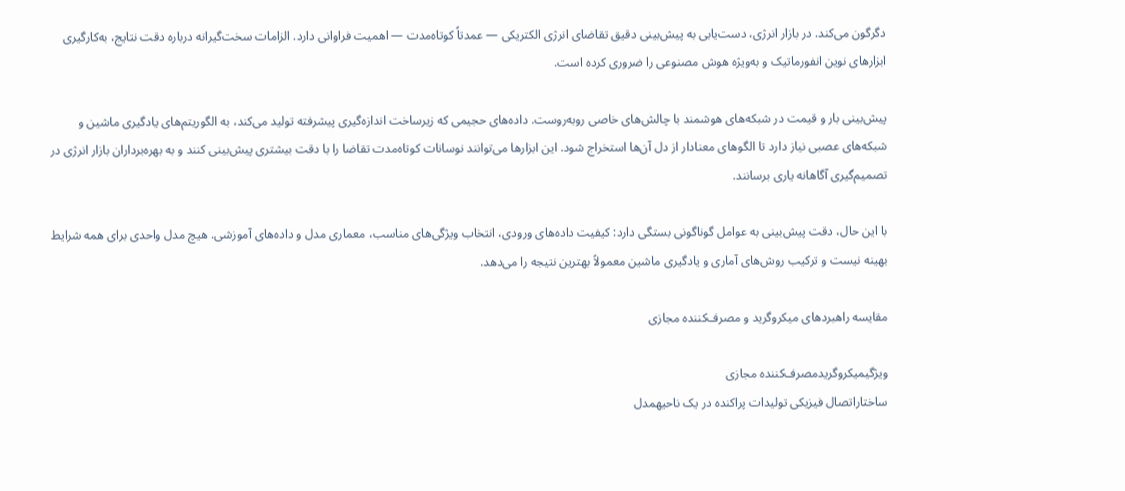دگرگون می‌کند. در بازار انرژی، دست‌یابی به پیش‌بینی دقیق تقاضای انرژی الکتریکی — عمدتاً کوتاه‌مدت — اهمیت فراوانی دارد. الزامات سخت‌گیرانه درباره دقت نتایج، به‌کارگیری ابزارهای نوین انفورماتیک و به‌ویژه هوش مصنوعی را ضروری کرده است.

پیش‌بینی بار و قیمت در شبکه‌های هوشمند با چالش‌های خاصی روبه‌روست. داده‌های حجیمی که زیرساخت اندازه‌گیری پیشرفته تولید می‌کند، به الگوریتم‌های یادگیری ماشین و شبکه‌های عصبی نیاز دارد تا الگوهای معنادار از دل آن‌ها استخراج شود. این ابزارها می‌توانند نوسانات کوتاه‌مدت تقاضا را با دقت بیشتری پیش‌بینی کنند و به بهره‌برداران بازار انرژی در تصمیم‌گیری آگاهانه یاری برسانند.

با این حال، دقت پیش‌بینی به عوامل گوناگونی بستگی دارد: کیفیت داده‌های ورودی، انتخاب ویژگی‌های مناسب، معماری مدل و داده‌های آموزشی. هیچ مدل واحدی برای همه شرایط بهینه نیست و ترکیب روش‌های آماری و یادگیری ماشین معمولاً بهترین نتیجه را می‌دهد.

مقایسه راهبردهای میکروگرید و مصرف‌کننده مجازی

ویژگیمیکروگریدمصرف‌کننده مجازی
ساختاراتصال فیزیکی تولیدات پراکنده در یک ناحیهمدل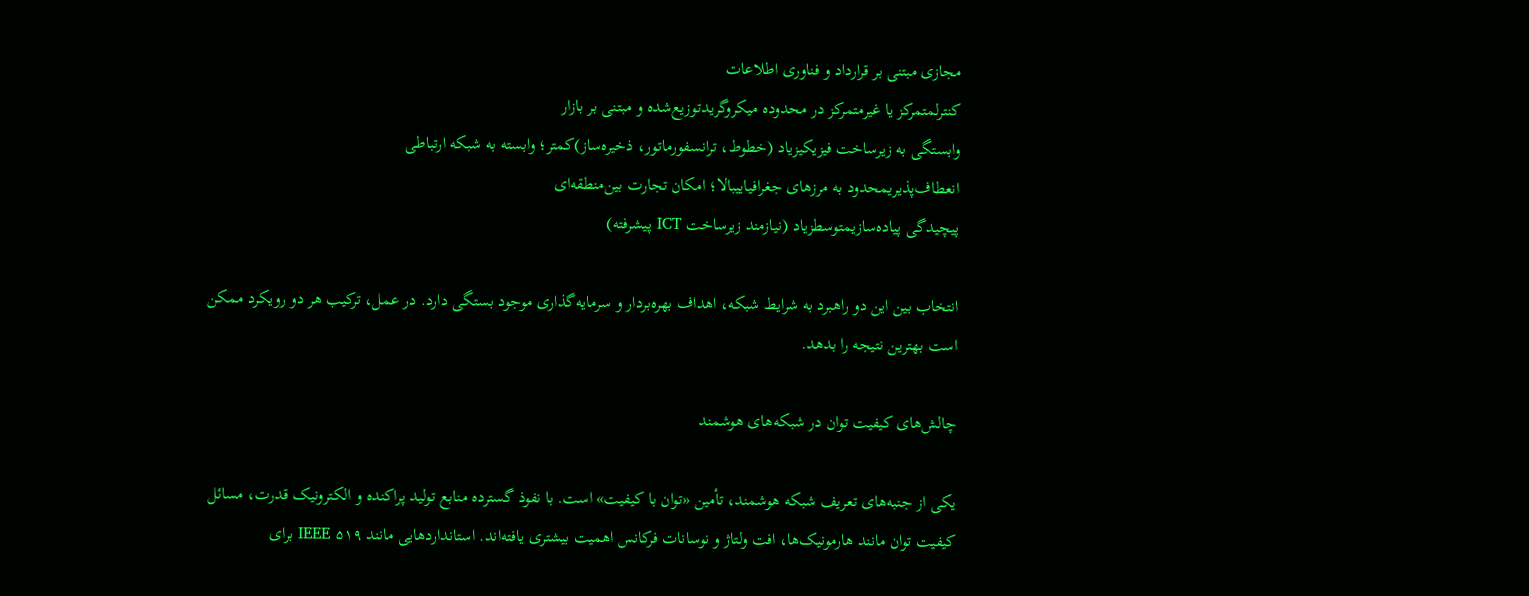مجازی مبتنی بر قرارداد و فناوری اطلاعات
کنترلمتمرکز یا غیرمتمرکز در محدوده میکروگریدتوزیع‌شده و مبتنی بر بازار
وابستگی به زیرساخت فیزیکیزیاد (خطوط، ترانسفورماتور، ذخیره‌ساز)کمتر؛ وابسته به شبکه ارتباطی
انعطاف‌پذیریمحدود به مرزهای جغرافیاییبالا؛ امکان تجارت بین‌منطقه‌ای
پیچیدگی پیاده‌سازیمتوسطزیاد (نیازمند زیرساخت ICT پیشرفته)

انتخاب بین این دو راهبرد به شرایط شبکه، اهداف بهره‌بردار و سرمایه‌گذاری موجود بستگی دارد. در عمل، ترکیب هر دو رویکرد ممکن است بهترین نتیجه را بدهد.

چالش‌های کیفیت توان در شبکه‌های هوشمند

یکی از جنبه‌های تعریف شبکه هوشمند، تأمین «توان با کیفیت» است. با نفوذ گسترده منابع تولید پراکنده و الکترونیک قدرت، مسائل کیفیت توان مانند هارمونیک‌ها، افت ولتاژ و نوسانات فرکانس اهمیت بیشتری یافته‌اند. استانداردهایی مانند IEEE ۵۱۹ برای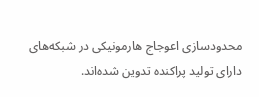محدودسازی اعوجاج هارمونیکی در شبکه‌های دارای تولید پراکنده تدوین شده‌اند.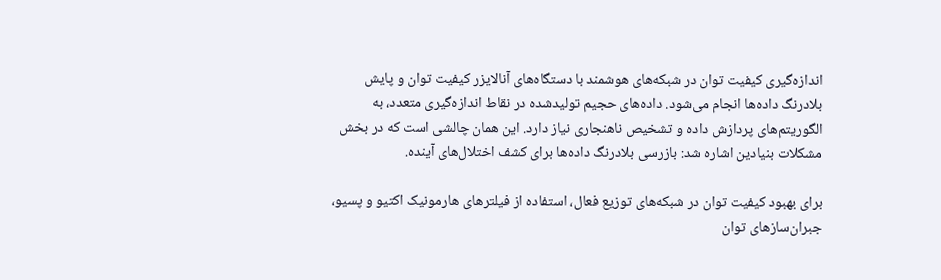اندازه‌گیری کیفیت توان در شبکه‌های هوشمند با دستگاه‌های آنالایزر کیفیت توان و پایش بلادرنگ داده‌ها انجام می‌شود. داده‌های حجیم تولیدشده در نقاط اندازه‌گیری متعدد، به الگوریتم‌های پردازش داده و تشخیص ناهنجاری نیاز دارد. این همان چالشی است که در بخش مشکلات بنیادین اشاره شد: بازرسی بلادرنگ داده‌ها برای کشف اختلال‌های آینده.

برای بهبود کیفیت توان در شبکه‌های توزیع فعال، استفاده از فیلترهای هارمونیک اکتیو و پسیو، جبران‌سازهای توان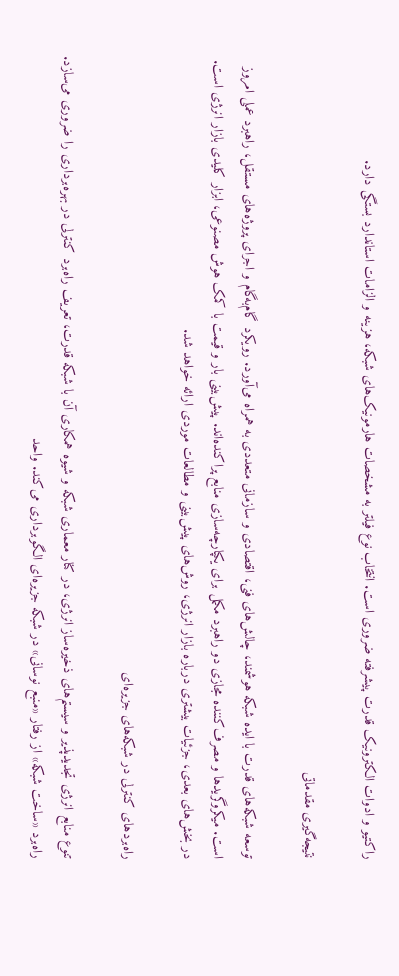راکتیو و ادوات الکترونیک قدرت پیشرفته ضروری است. انتخاب نوع فیلتر به مشخصات هارمونیک‌های شبکه، هزینه و الزامات استاندارد بستگی دارد.

نتیجه‌گیری مقدماتی

توسعه شبکه‌های قدرت با ایده شبکه هوشمند، چالش‌های فنی، اقتصادی و سازمانی متعددی به همراه می‌آورد. رویکرد گام‌به‌گام و اجرای پروژه‌های مستقل، راهبرد عملی امروز است. میکروگریدها و مصرف‌کننده مجازی دو راهبرد مکمل برای یکپارچه‌سازی منابع پراکنده‌اند. پیش‌بینی بار و قیمت با کمک هوش مصنوعی، ابزار کلیدی بازار انرژی است. در بخش‌های بعدی، جزئیات بیشتری درباره بازار انرژی، روش‌های پیش‌بینی و مطالعات موردی ارائه خواهد شد.

راه‌بردهای کنترلی در شبکه‌های جزیره‌ای

تنوع منابع انرژی تجدیدپذیر و سیستم‌های ذخیره‌ساز انرژی، در کنار معماری شبکه و شیوه همکاری آن با شبکه قدرت، تعریف راه‌برد کنترلی در بهره‌برداری را ضروری می‌سازد. راه‌برد «ساخت شبکه» از رفتار «منبع نوسانی» در شبکه جزیره‌ای الگوبرداری می‌کند. واحد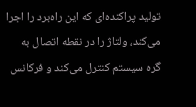تولید پراکنده‌ای که این راه‌برد را اجرا می‌کند، ولتاژ را در نقطه اتصال به گره سیستم کنترل می‌کند و فرکانس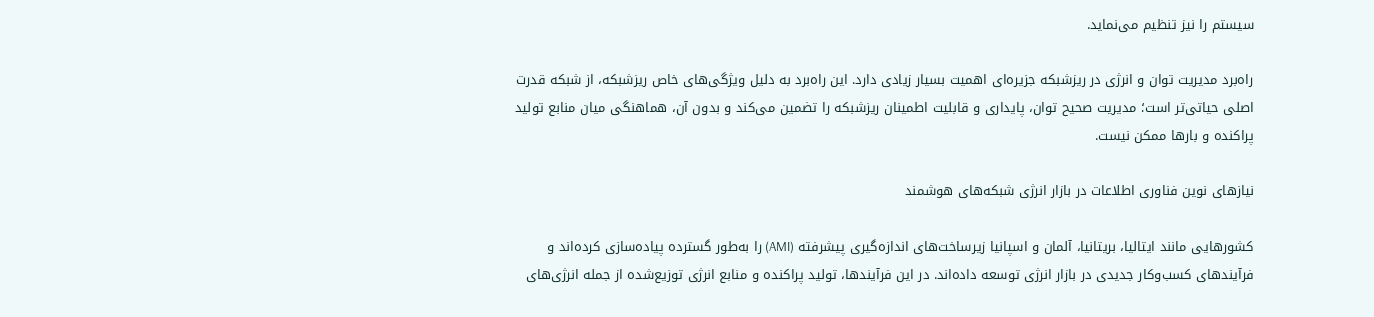سیستم را نیز تنظیم می‌نماید.

راه‌برد مدیریت توان و انرژی در ریزشبکه جزیره‌ای اهمیت بسیار زیادی دارد. این راه‌برد به دلیل ویژگی‌های خاص ریزشبکه، از شبکه قدرت اصلی حیاتی‌تر است؛ مدیریت صحیح توان، پایداری و قابلیت اطمینان ریزشبکه را تضمین می‌کند و بدون آن، هماهنگی میان منابع تولید پراکنده و بارها ممکن نیست.

نیازهای نوین فناوری اطلاعات در بازار انرژی شبکه‌های هوشمند

کشورهایی مانند ایتالیا، بریتانیا، آلمان و اسپانیا زیرساخت‌های اندازه‌گیری پیشرفته (AMI) را به‌طور گسترده پیاده‌سازی کرده‌اند و فرآیندهای کسب‌وکار جدیدی در بازار انرژی توسعه داده‌اند. در این فرآیندها، تولید پراکنده و منابع انرژی توزیع‌شده از جمله انرژی‌های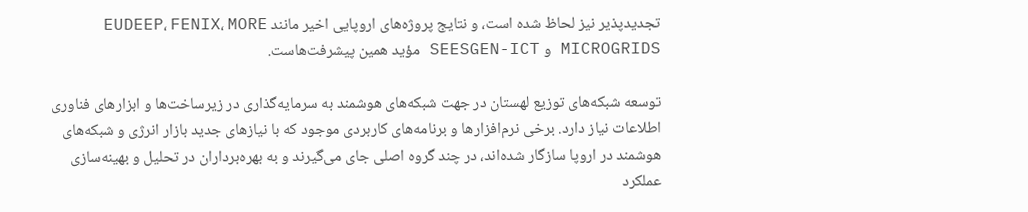تجدیدپذیر نیز لحاظ شده است، و نتایج پروژه‌های اروپایی اخیر مانند EUDEEP، FENIX، MORE MICROGRIDS و SEESGEN-ICT مؤید همین پیشرفت‌هاست.

توسعه شبکه‌های توزیع لهستان در جهت شبکه‌های هوشمند به سرمایه‌گذاری در زیرساخت‌ها و ابزارهای فناوری اطلاعات نیاز دارد. برخی نرم‌افزارها و برنامه‌های کاربردی موجود که با نیازهای جدید بازار انرژی و شبکه‌های هوشمند در اروپا سازگار شده‌اند، در چند گروه اصلی جای می‌گیرند و به بهره‌برداران در تحلیل و بهینه‌سازی عملکرد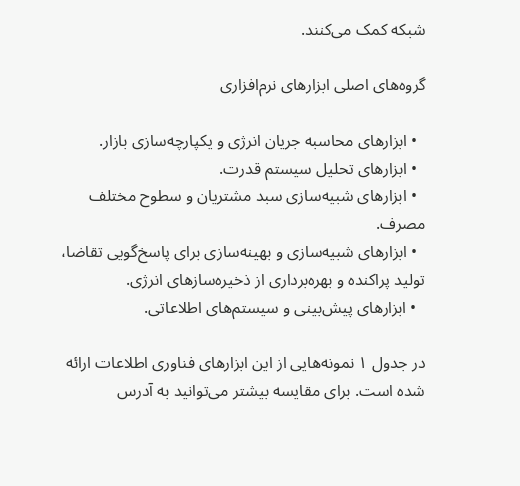شبکه کمک می‌کنند.

گروه‌های اصلی ابزارهای نرم‌افزاری

  • ابزارهای محاسبه جریان انرژی و یکپارچه‌سازی بازار.
  • ابزارهای تحلیل سیستم قدرت.
  • ابزارهای شبیه‌سازی سبد مشتریان و سطوح مختلف مصرف.
  • ابزارهای شبیه‌سازی و بهینه‌سازی برای پاسخ‌گویی تقاضا، تولید پراکنده و بهره‌برداری از ذخیره‌سازهای انرژی.
  • ابزارهای پیش‌بینی و سیستم‌های اطلاعاتی.

در جدول ۱ نمونه‌هایی از این ابزارهای فناوری اطلاعات ارائه شده است. برای مقایسه بیشتر می‌توانید به آدرس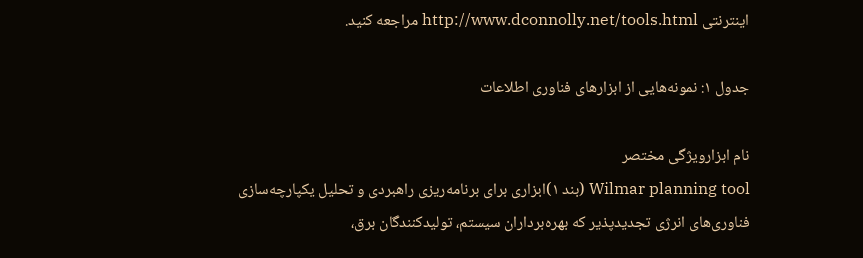اینترنتی http://www.dconnolly.net/tools.html مراجعه کنید.

جدول ۱: نمونه‌هایی از ابزارهای فناوری اطلاعات

نام ابزارویژگی مختصر
Wilmar planning tool (بند ۱)ابزاری برای برنامه‌ریزی راهبردی و تحلیل یکپارچه‌سازی فناوری‌های انرژی تجدیدپذیر که بهره‌برداران سیستم، تولیدکنندگان برق،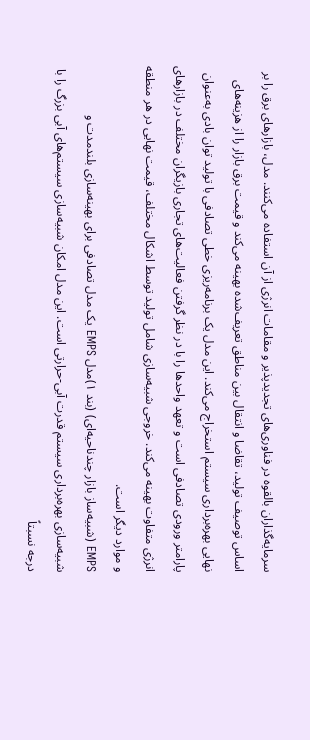سرمایه‌گذاران بالقوه در فناوری‌های تجدیدپذیر و مقامات انرژی از آن استفاده می‌کنند. مدل، بازارهای برق را بر اساس توصیف تولید، تقاضا و انتقال بین مناطق تعریف‌شده بهینه می‌کند و قیمت برق بازار را از هزینه‌های نهایی بهره‌برداری سیستم استخراج می‌کند. این مدل یک برنامه‌ریزی خطی تصادفی با تولید توان بادی به‌عنوان پارامتر ورودی تصادفی است و تعهد واحدها را با در نظر گرفتن فعالیت‌های تجاری بازیگران مختلف در بازارهای انرژی متفاوت بهینه می‌کند. خروجی شبیه‌سازی شامل تولید توسط اشکال مختلف، قیمت نهایی در هر منطقه و موارد دیگر است.
EMPS (شبیه‌ساز بازار چندناحیه‌ای) (بند ۱)مدل EMPS یک مدل تصادفی برای بهینه‌سازی بلندمدت و شبیه‌سازی بهره‌برداری سیستم قدرت آبی-حرارتی است. این مدل امکان شبیه‌سازی سیستم‌های آبی بزرگ را با درجه نسبتاً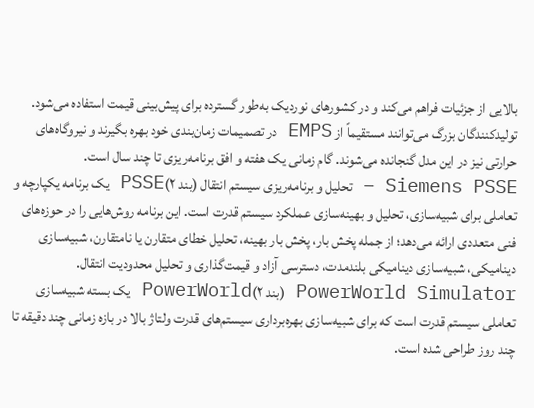بالایی از جزئیات فراهم می‌کند و در کشورهای نوردیک به‌طور گسترده برای پیش‌بینی قیمت استفاده می‌شود. تولیدکنندگان بزرگ می‌توانند مستقیماً از EMPS در تصمیمات زمان‌بندی خود بهره بگیرند و نیروگاه‌های حرارتی نیز در این مدل گنجانده می‌شوند. گام زمانی یک هفته و افق برنامه‌ریزی تا چند سال است.
Siemens PSSE – تحلیل و برنامه‌ریزی سیستم انتقال (بند ۲)PSSE یک برنامه یکپارچه و تعاملی برای شبیه‌سازی، تحلیل و بهینه‌سازی عملکرد سیستم قدرت است. این برنامه روش‌هایی را در حوزه‌های فنی متعددی ارائه می‌دهد؛ از جمله پخش بار، پخش بار بهینه، تحلیل خطای متقارن یا نامتقارن، شبیه‌سازی دینامیکی، شبیه‌سازی دینامیکی بلندمدت، دسترسی آزاد و قیمت‌گذاری و تحلیل محدودیت انتقال.
PowerWorld Simulator (بند ۲)PowerWorld یک بسته شبیه‌سازی تعاملی سیستم قدرت است که برای شبیه‌سازی بهره‌برداری سیستم‌های قدرت ولتاژ بالا در بازه زمانی چند دقیقه تا چند روز طراحی شده است.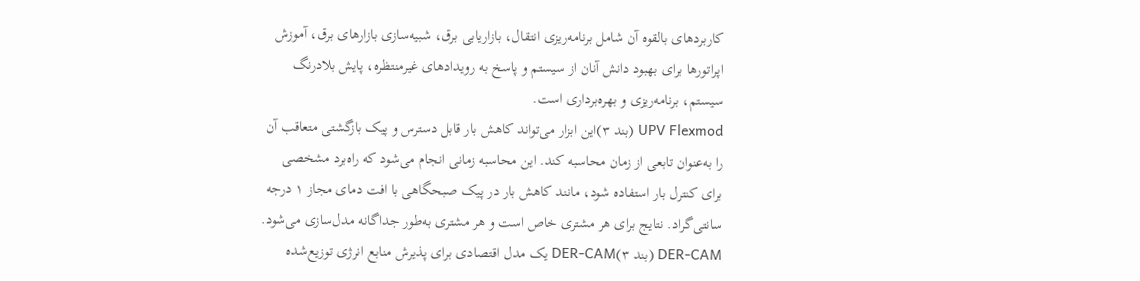کاربردهای بالقوه آن شامل برنامه‌ریزی انتقال، بازاریابی برق، شبیه‌سازی بازارهای برق، آموزش اپراتورها برای بهبود دانش آنان از سیستم و پاسخ به رویدادهای غیرمنتظره، پایش بلادرنگ سیستم، برنامه‌ریزی و بهره‌برداری است.
UPV Flexmod (بند ۳)این ابزار می‌تواند کاهش بار قابل دسترس و پیک بازگشتی متعاقب آن را به‌عنوان تابعی از زمان محاسبه کند. این محاسبه زمانی انجام می‌شود که راه‌برد مشخصی برای کنترل بار استفاده شود، مانند کاهش بار در پیک صبحگاهی با افت دمای مجاز ۱ درجه سانتی‌گراد. نتایج برای هر مشتری خاص است و هر مشتری به‌طور جداگانه مدل‌سازی می‌شود.
DER-CAM (بند ۳)DER-CAM یک مدل اقتصادی برای پذیرش منابع انرژی توزیع‌شده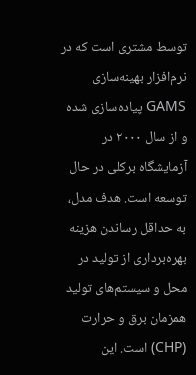توسط مشتری است که در نرم‌افزار بهینه‌سازی GAMS پیاده‌سازی شده و از سال ۲۰۰۰ در آزمایشگاه برکلی در حال توسعه است. هدف مدل، به حداقل رساندن هزینه بهره‌برداری از تولید در محل و سیستم‌های تولید همزمان برق و حرارت (CHP) است. این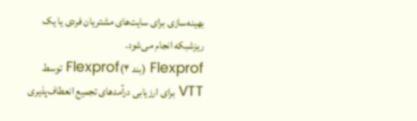بهینه‌سازی برای سایت‌های مشتریان فردی یا یک ریزشبکه انجام می‌شود.
Flexprof (بند ۴)Flexprof توسط VTT برای ارزیابی درآمدهای تجمیع انعطاف‌پذیری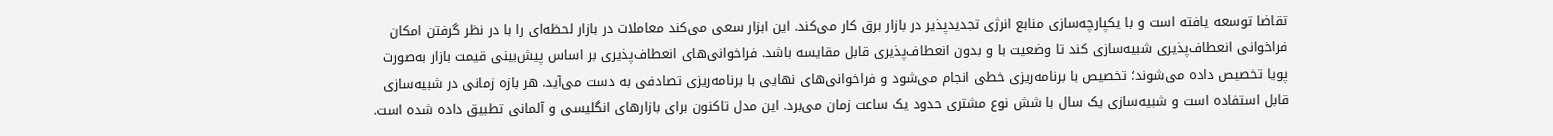تقاضا توسعه یافته است و با یکپارچه‌سازی منابع انرژی تجدیدپذیر در بازار برق کار می‌کند. این ابزار سعی می‌کند معاملات در بازار لحظه‌ای را با در نظر گرفتن امکان فراخوانی انعطاف‌پذیری شبیه‌سازی کند تا وضعیت با و بدون انعطاف‌پذیری قابل مقایسه باشد. فراخوانی‌های انعطاف‌پذیری بر اساس پیش‌بینی قیمت بازار به‌صورت پویا تخصیص داده می‌شوند؛ تخصیص با برنامه‌ریزی خطی انجام می‌شود و فراخوانی‌های نهایی با برنامه‌ریزی تصادفی به دست می‌آید. هر بازه زمانی در شبیه‌سازی قابل استفاده است و شبیه‌سازی یک سال با شش نوع مشتری حدود یک ساعت زمان می‌برد. این مدل تاکنون برای بازارهای انگلیسی و آلمانی تطبیق داده شده است.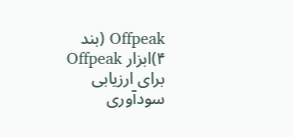Offpeak (بند ۴)ابزار Offpeak برای ارزیابی سودآوری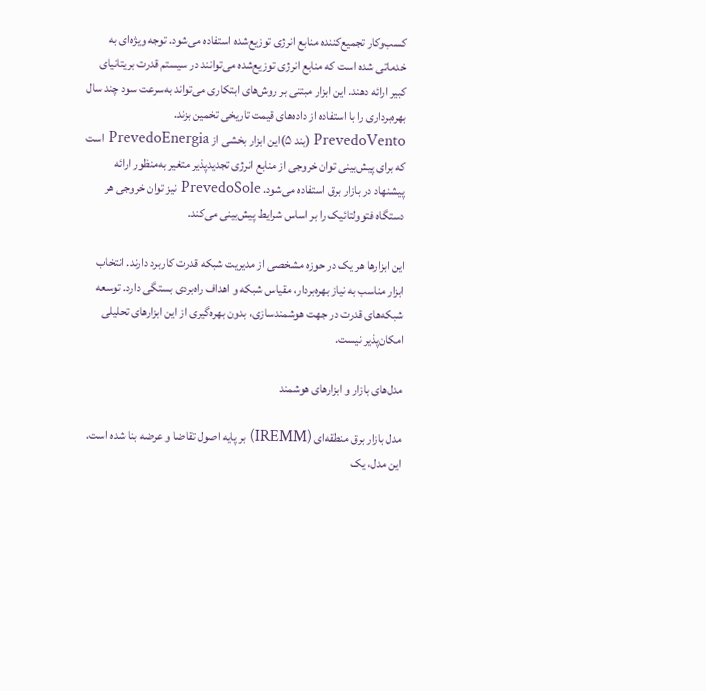کسب‌وکار تجمیع‌کننده منابع انرژی توزیع‌شده استفاده می‌شود. توجه ویژه‌ای به خدماتی شده است که منابع انرژی توزیع‌شده می‌توانند در سیستم قدرت بریتانیای کبیر ارائه دهند. این ابزار مبتنی بر روش‌های ابتکاری می‌تواند به‌سرعت سود چند سال بهره‌برداری را با استفاده از داده‌های قیمت تاریخی تخمین بزند.
PrevedoVento (بند ۵)این ابزار بخشی از PrevedoEnergia است که برای پیش‌بینی توان خروجی از منابع انرژی تجدیدپذیر متغیر به‌منظور ارائه پیشنهاد در بازار برق استفاده می‌شود. PrevedoSole نیز توان خروجی هر دستگاه فتوولتائیک را بر اساس شرایط پیش‌بینی می‌کند.

این ابزارها هر یک در حوزه مشخصی از مدیریت شبکه قدرت کاربرد دارند. انتخاب ابزار مناسب به نیاز بهره‌بردار، مقیاس شبکه و اهداف راه‌بردی بستگی دارد. توسعه شبکه‌های قدرت در جهت هوشمندسازی، بدون بهره‌گیری از این ابزارهای تحلیلی امکان‌پذیر نیست.

مدل‌های بازار و ابزارهای هوشمند

مدل بازار برق منطقه‌ای (IREMM) بر پایه اصول تقاضا و عرضه بنا شده است. این مدل، یک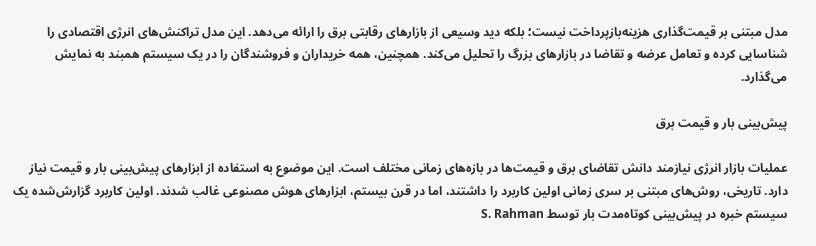مدل مبتنی بر قیمت‌گذاری هزینه‌بازپرداخت نیست؛ بلکه دید وسیعی از بازارهای رقابتی برق را ارائه می‌دهد. این مدل تراکنش‌های انرژی اقتصادی را شناسایی کرده و تعامل عرضه و تقاضا در بازارهای بزرگ را تحلیل می‌کند. همچنین، همه خریداران و فروشندگان را در یک سیستم همبند به نمایش می‌گذارد.

پیش‌بینی بار و قیمت برق

عملیات بازار انرژی نیازمند دانش تقاضای برق و قیمت‌ها در بازه‌های زمانی مختلف است. این موضوع به استفاده از ابزارهای پیش‌بینی بار و قیمت نیاز دارد. تاریخی، روش‌های مبتنی بر سری زمانی اولین کاربرد را داشتند، اما در قرن بیستم، ابزارهای هوش مصنوعی غالب شدند. اولین کاربرد گزارش‌شده یک سیستم خبره در پیش‌بینی کوتاه‌مدت بار توسط S. Rahman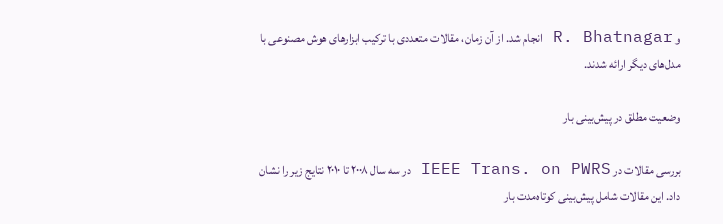و R. Bhatnagar انجام شد. از آن زمان، مقالات متعددی با ترکیب ابزارهای هوش مصنوعی با مدل‌های دیگر ارائه شدند.

وضعیت مطلق در پیش‌بینی بار

بررسی مقالات در IEEE Trans. on PWRS در سه سال ۲۰۰۸ تا ۲۰۱۰ نتایج زیر را نشان داد. این مقالات شامل پیش‌بینی کوتاه‌مدت بار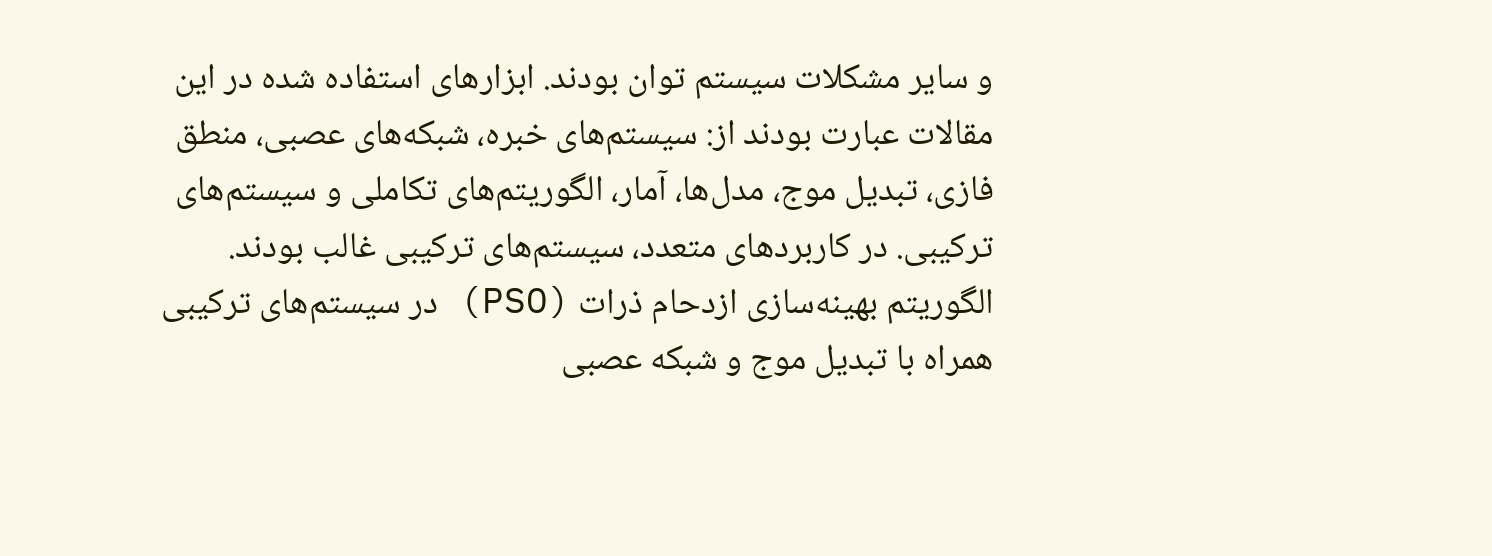و سایر مشکلات سیستم توان بودند. ابزارهای استفاده شده در این مقالات عبارت بودند از: سیستم‌های خبره، شبکه‌های عصبی، منطق فازی، تبدیل موج، مدل‌ها، آمار، الگوریتم‌های تکاملی و سیستم‌های ترکیبی. در کاربردهای متعدد، سیستم‌های ترکیبی غالب بودند. الگوریتم بهینه‌سازی ازدحام ذرات (PSO) در سیستم‌های ترکیبی همراه با تبدیل موج و شبکه عصبی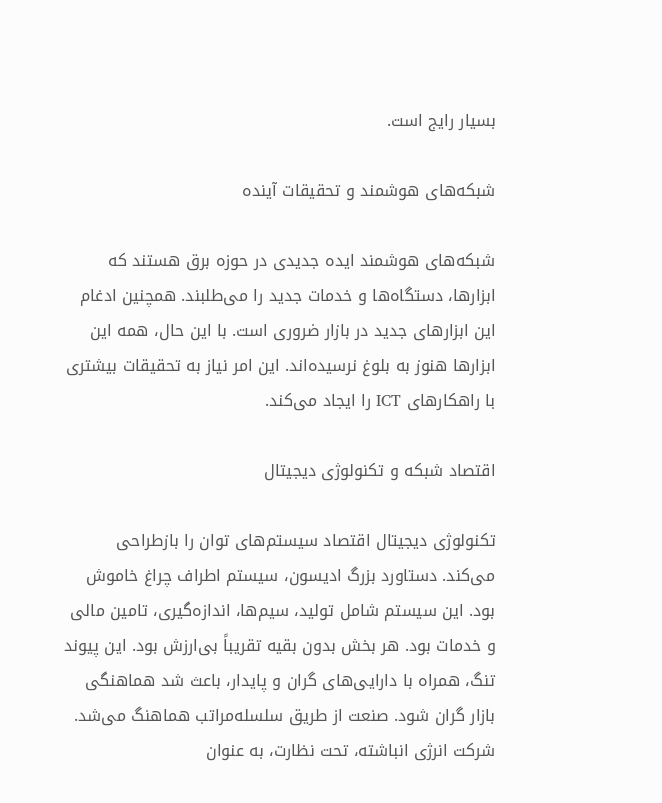بسیار رایج است.

شبکه‌های هوشمند و تحقیقات آینده

شبکه‌های هوشمند ایده جدیدی در حوزه برق هستند که ابزارها، دستگاه‌ها و خدمات جدید را می‌طلبند. همچنین ادغام این ابزارهای جدید در بازار ضروری است. با این حال، همه این ابزارها هنوز به بلوغ نرسیده‌اند. این امر نیاز به تحقیقات بیشتری با راهکارهای ICT را ایجاد می‌کند.

اقتصاد شبکه و تکنولوژی دیجیتال

تکنولوژی دیجیتال اقتصاد سیستم‌های توان را بازطراحی می‌کند. دستاورد بزرگ ادیسون، سیستم اطراف چراغ خاموش بود. این سیستم شامل تولید، سیم‌ها، اندازه‌گیری، تامین مالی و خدمات بود. هر بخش بدون بقیه تقریباً بی‌ارزش بود. این پیوند تنگ، همراه با دارایی‌های گران و پایدار، باعث شد هماهنگی بازار گران شود. صنعت از طریق سلسله‌مراتب هماهنگ می‌شد. شرکت انرژی انباشته، تحت نظارت، به عنوان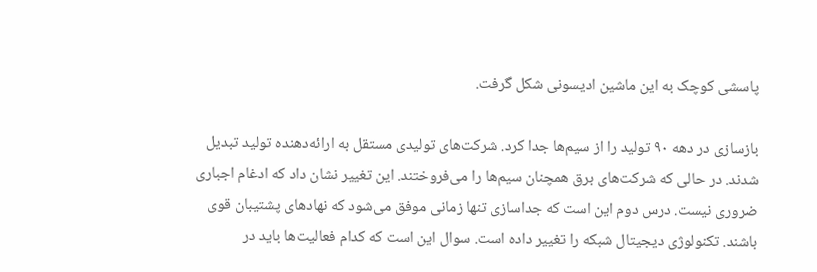پاسشی کوچک به این ماشین ادیسونی شکل گرفت.

بازسازی در دهه ۹۰ تولید را از سیم‌ها جدا کرد. شرکت‌های تولیدی مستقل به ارائه‌دهنده تولید تبدیل شدند. در حالی که شرکت‌های برق همچنان سیم‌ها را می‌فروختند. این تغییر نشان داد که ادغام اجباری ضروری نیست. درس دوم این است که جداسازی تنها زمانی موفق می‌شود که نهادهای پشتیبان قوی باشند. تکنولوژی دیجیتال شبکه را تغییر داده است. سوال این است که کدام فعالیت‌ها باید در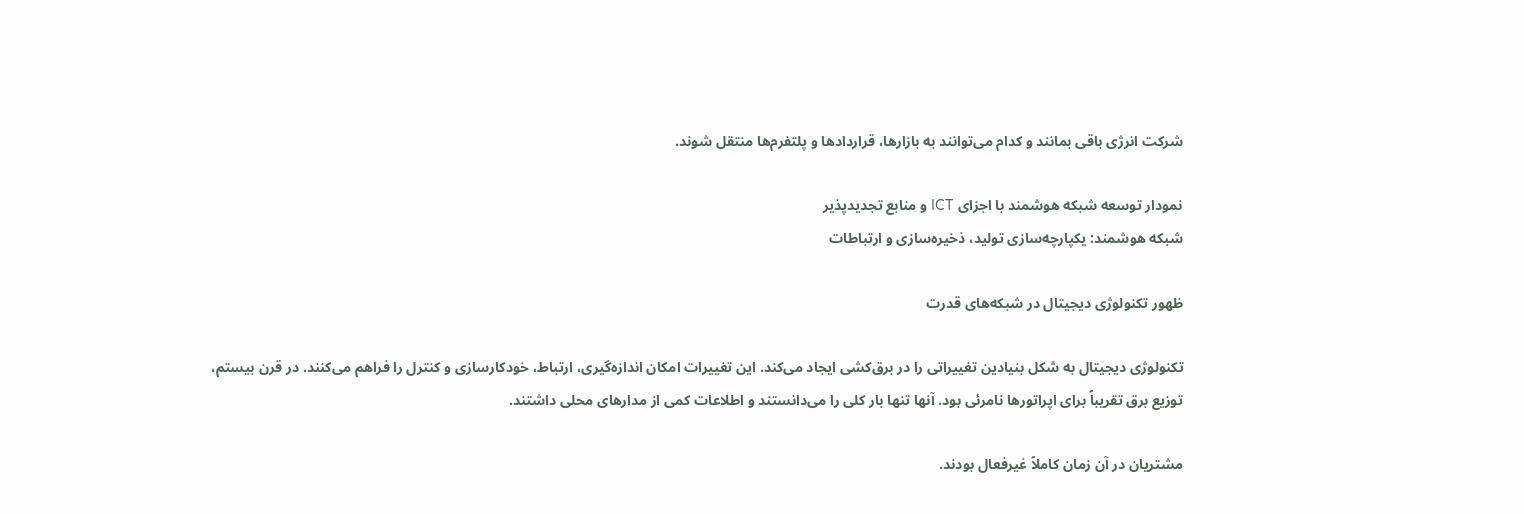شرکت انرژی باقی بمانند و کدام می‌توانند به بازارها، قراردادها و پلتفرم‌ها منتقل شوند.

نمودار توسعه شبکه هوشمند با اجزای ICT و منابع تجدیدپذیر
شبکه هوشمند: یکپارچه‌سازی تولید، ذخیره‌سازی و ارتباطات

ظهور تکنولوژی دیجیتال در شبکه‌های قدرت

تکنولوژی دیجیتال به شکل بنیادین تغییراتی را در برق‌کشی ایجاد می‌کند. این تغییرات امکان اندازه‌گیری، ارتباط، خودکارسازی و کنترل را فراهم می‌کنند. در قرن بیستم، توزیع برق تقریباً برای اپراتورها نامرئی بود. آنها تنها بار کلی را می‌دانستند و اطلاعات کمی از مدارهای محلی داشتند.

مشتریان در آن زمان کاملاً غیرفعال بودند.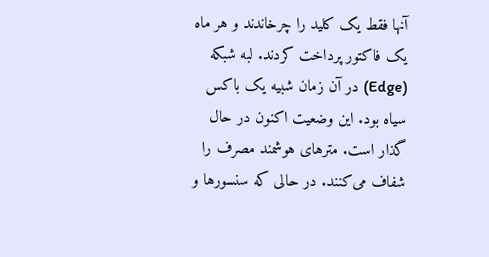آنها فقط یک کلید را چرخاندند و هر ماه یک فاکتور پرداخت کردند. لبه شبکه (Edge) در آن زمان شبیه یک باکس سیاه بود. این وضعیت اکنون در حال گذار است. مترهای هوشمند مصرف را شفاف می‌کنند. در حالی که سنسورها و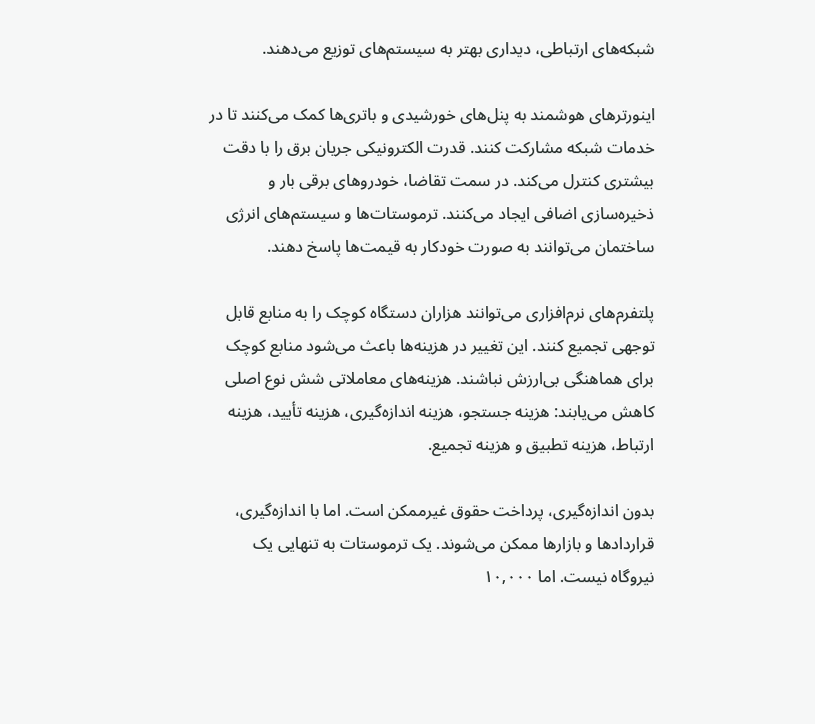شبکه‌های ارتباطی، دیداری بهتر به سیستم‌های توزیع می‌دهند.

اینورترهای هوشمند به پنل‌های خورشیدی و باتری‌ها کمک می‌کنند تا در خدمات شبکه مشارکت کنند. قدرت الکترونیکی جریان برق را با دقت بیشتری کنترل می‌کند. در سمت تقاضا، خودروهای برقی بار و ذخیره‌سازی اضافی ایجاد می‌کنند. ترموستات‌ها و سیستم‌های انرژی ساختمان می‌توانند به صورت خودکار به قیمت‌ها پاسخ دهند.

پلتفرم‌های نرم‌افزاری می‌توانند هزاران دستگاه کوچک را به منابع قابل توجهی تجمیع کنند. این تغییر در هزینه‌ها باعث می‌شود منابع کوچک برای هماهنگی بی‌ارزش نباشند. هزینه‌های معاملاتی شش نوع اصلی کاهش می‌یابند: هزینه جستجو، هزینه اندازه‌گیری، هزینه تأیید، هزینه ارتباط، هزینه تطبیق و هزینه تجمیع.

بدون اندازه‌گیری، پرداخت حقوق غیرممکن است. اما با اندازه‌گیری، قراردادها و بازارها ممکن می‌شوند. یک ترموستات به تنهایی یک نیروگاه نیست. اما ۱۰,۰۰۰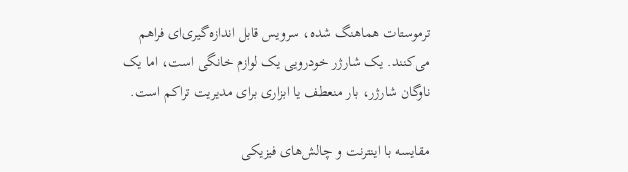ترموستات هماهنگ شده، سرویس قابل اندازه‌گیری‌ای فراهم می‌کنند. یک شارژر خودرویی یک لوازم خانگی است، اما یک ناوگان شارژر، بار منعطف یا ابزاری برای مدیریت تراکم است.

مقایسه با اینترنت و چالش‌های فیزیکی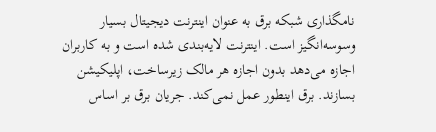نامگذاری شبکه برق به عنوان اینترنت دیجیتال بسیار وسوسه‌انگیز است. اینترنت لایه‌بندی شده است و به کاربران اجازه می‌دهد بدون اجازه هر مالک زیرساخت، اپلیکیشن بسازند. برق اینطور عمل نمی‌کند. جریان برق بر اساس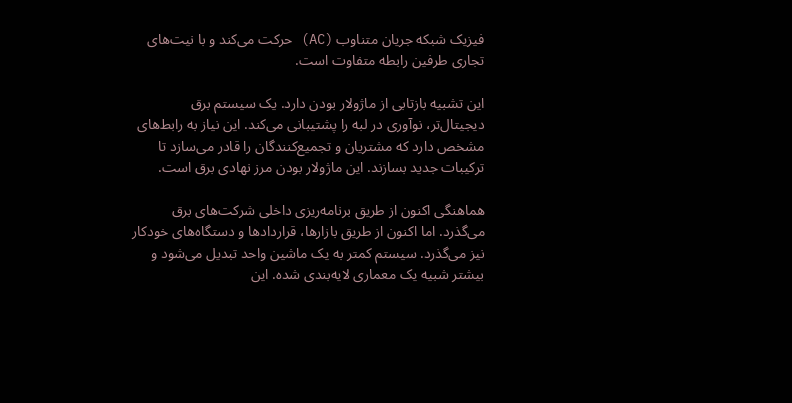فیزیک شبکه جریان متناوب (AC) حرکت می‌کند و با نیت‌های تجاری طرفین رابطه متفاوت است.

این تشبیه بازتابی از ماژولار بودن دارد. یک سیستم برق دیجیتال‌تر، نوآوری در لبه را پشتیبانی می‌کند. این نیاز به رابط‌های مشخص دارد که مشتریان و تجمیع‌کنندگان را قادر می‌سازد تا ترکیبات جدید بسازند. این ماژولار بودن مرز نهادی برق است.

هماهنگی اکنون از طریق برنامه‌ریزی داخلی شرکت‌های برق می‌گذرد. اما اکنون از طریق بازارها، قراردادها و دستگاه‌های خودکار نیز می‌گذرد. سیستم کمتر به یک ماشین واحد تبدیل می‌شود و بیشتر شبیه یک معماری لایه‌بندی شده. این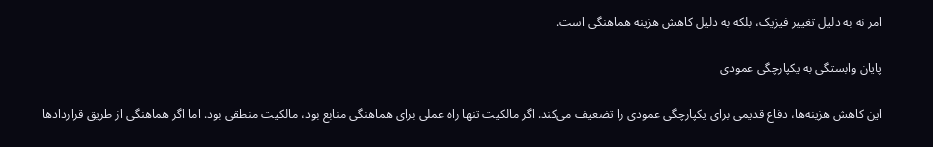امر نه به دلیل تغییر فیزیک، بلکه به دلیل کاهش هزینه هماهنگی است.

پایان وابستگی به یکپارچگی عمودی

این کاهش هزینه‌ها، دفاع قدیمی برای یکپارچگی عمودی را تضعیف می‌کند. اگر مالکیت تنها راه عملی برای هماهنگی منابع بود، مالکیت منطقی بود. اما اگر هماهنگی از طریق قراردادها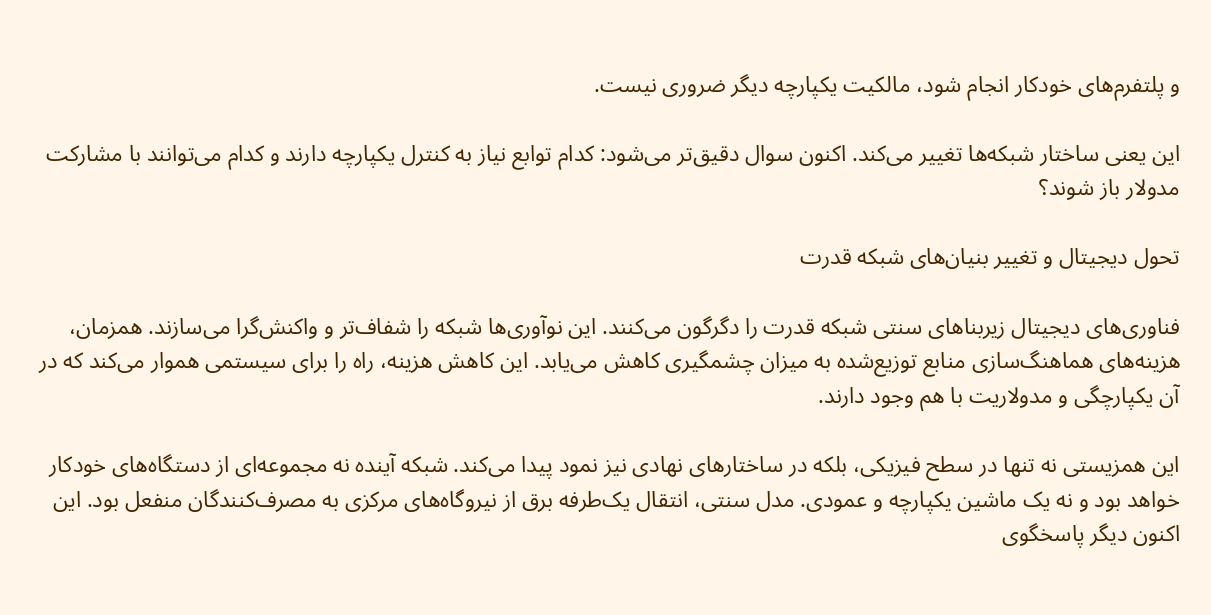و پلتفرم‌های خودکار انجام شود، مالکیت یکپارچه دیگر ضروری نیست.

این یعنی ساختار شبکه‌ها تغییر می‌کند. اکنون سوال دقیق‌تر می‌شود: کدام توابع نیاز به کنترل یکپارچه دارند و کدام می‌توانند با مشارکت مدولار باز شوند؟

تحول دیجیتال و تغییر بنیان‌های شبکه قدرت

فناوری‌های دیجیتال زیربناهای سنتی شبکه قدرت را دگرگون می‌کنند. این نوآوری‌ها شبکه را شفاف‌تر و واکنش‌گرا می‌سازند. همزمان، هزینه‌های هماهنگ‌سازی منابع توزیع‌شده به میزان چشمگیری کاهش می‌یابد. این کاهش هزینه، راه را برای سیستمی هموار می‌کند که در آن یکپارچگی و مدولاریت با هم وجود دارند.

این همزیستی نه تنها در سطح فیزیکی، بلکه در ساختارهای نهادی نیز نمود پیدا می‌کند. شبکه آینده نه مجموعه‌ای از دستگاه‌های خودکار خواهد بود و نه یک ماشین یکپارچه و عمودی. مدل سنتی، انتقال یک‌طرفه برق از نیروگاه‌های مرکزی به مصرف‌کنندگان منفعل بود. این اکنون دیگر پاسخگوی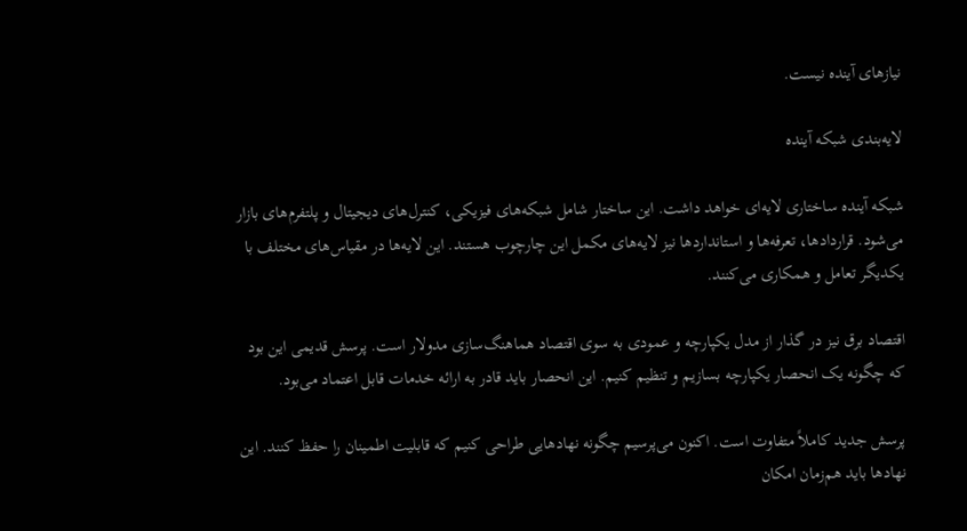نیازهای آینده نیست.

لایه‌بندی شبکه آینده

شبکه آینده ساختاری لایه‌ای خواهد داشت. این ساختار شامل شبکه‌های فیزیکی، کنترل‌های دیجیتال و پلتفرم‌های بازار می‌شود. قراردادها، تعرفه‌ها و استانداردها نیز لایه‌های مکمل این چارچوب هستند. این لایه‌ها در مقیاس‌های مختلف با یکدیگر تعامل و همکاری می‌کنند.

اقتصاد برق نیز در گذار از مدل یکپارچه و عمودی به سوی اقتصاد هماهنگ‌سازی مدولار است. پرسش قدیمی این بود که چگونه یک انحصار یکپارچه بسازیم و تنظیم کنیم. این انحصار باید قادر به ارائه خدمات قابل اعتماد می‌بود.

پرسش جدید کاملاً متفاوت است. اکنون می‌پرسیم چگونه نهادهایی طراحی کنیم که قابلیت اطمینان را حفظ کنند. این نهادها باید هم‌زمان امکان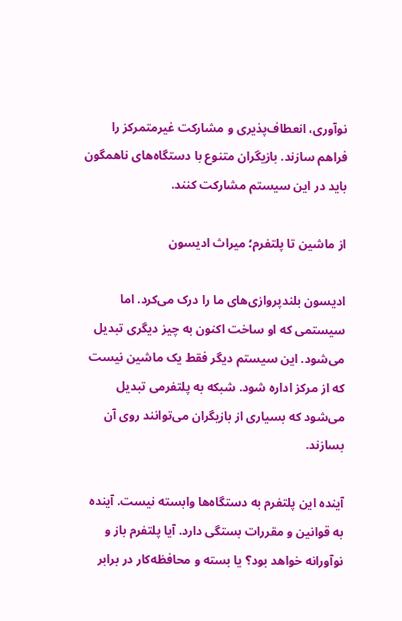نوآوری، انعطاف‌پذیری و مشارکت غیرمتمرکز را فراهم سازند. بازیگران متنوع با دستگاه‌های ناهمگون باید در این سیستم مشارکت کنند.

از ماشین تا پلتفرم؛ میراث ادیسون

ادیسون بلندپروازی‌های ما را درک می‌کرد. اما سیستمی که او ساخت اکنون به چیز دیگری تبدیل می‌شود. این سیستم دیگر فقط یک ماشین نیست که از مرکز اداره شود. شبکه به پلتفرمی تبدیل می‌شود که بسیاری از بازیگران می‌توانند روی آن بسازند.

آینده این پلتفرم به دستگاه‌ها وابسته نیست. آینده به قوانین و مقررات بستگی دارد. آیا پلتفرم باز و نوآورانه خواهد بود؟ یا بسته و محافظه‌کار در برابر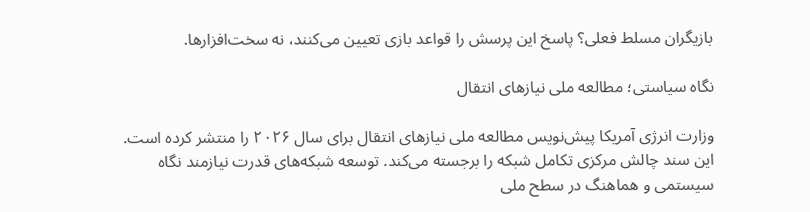بازیگران مسلط فعلی؟ پاسخ این پرسش را قواعد بازی تعیین می‌کنند، نه سخت‌افزارها.

نگاه سیاستی؛ مطالعه ملی نیازهای انتقال

وزارت انرژی آمریکا پیش‌نویس مطالعه ملی نیازهای انتقال برای سال ۲۰۲۶ را منتشر کرده است. این سند چالش مرکزی تکامل شبکه را برجسته می‌کند. توسعه شبکه‌های قدرت نیازمند نگاه سیستمی و هماهنگ در سطح ملی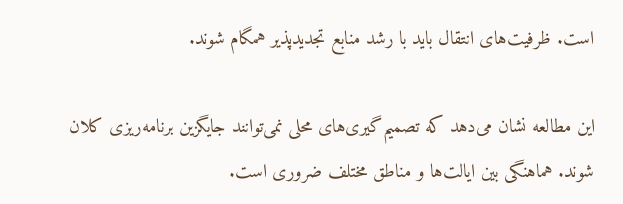است. ظرفیت‌های انتقال باید با رشد منابع تجدیدپذیر همگام شوند.

این مطالعه نشان می‌دهد که تصمیم‌گیری‌های محلی نمی‌توانند جایگزین برنامه‌ریزی کلان شوند. هماهنگی بین ایالت‌ها و مناطق مختلف ضروری است.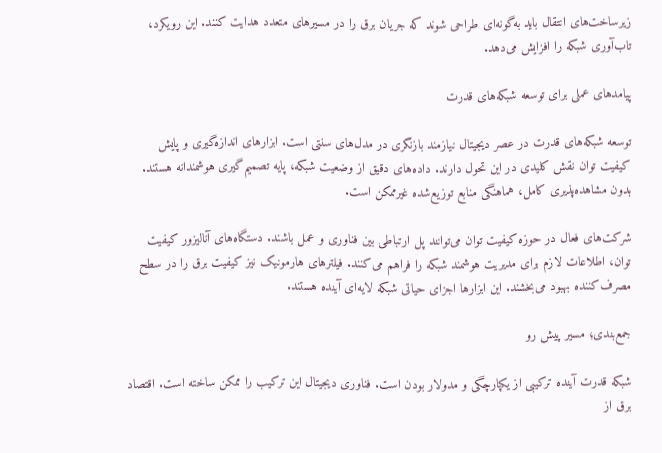زیرساخت‌های انتقال باید به‌گونه‌ای طراحی شوند که جریان برق را در مسیرهای متعدد هدایت کنند. این رویکرد، تاب‌آوری شبکه را افزایش می‌دهد.

پیامدهای عملی برای توسعه شبکه‌های قدرت

توسعه شبکه‌های قدرت در عصر دیجیتال نیازمند بازنگری در مدل‌های سنتی است. ابزارهای اندازه‌گیری و پایش کیفیت توان نقش کلیدی در این تحول دارند. داده‌های دقیق از وضعیت شبکه، پایه تصمیم‌گیری هوشمندانه هستند. بدون مشاهده‌پذیری کامل، هماهنگی منابع توزیع‌شده غیرممکن است.

شرکت‌های فعال در حوزه کیفیت توان می‌توانند پل ارتباطی بین فناوری و عمل باشند. دستگاه‌های آنالیزور کیفیت توان، اطلاعات لازم برای مدیریت هوشمند شبکه را فراهم می‌کنند. فیلترهای هارمونیک نیز کیفیت برق را در سطح مصرف‌کننده بهبود می‌بخشند. این ابزارها اجزای حیاتی شبکه لایه‌ای آینده هستند.

جمع‌بندی؛ مسیر پیش رو

شبکه قدرت آینده ترکیبی از یکپارچگی و مدولار بودن است. فناوری دیجیتال این ترکیب را ممکن ساخته است. اقتصاد برق از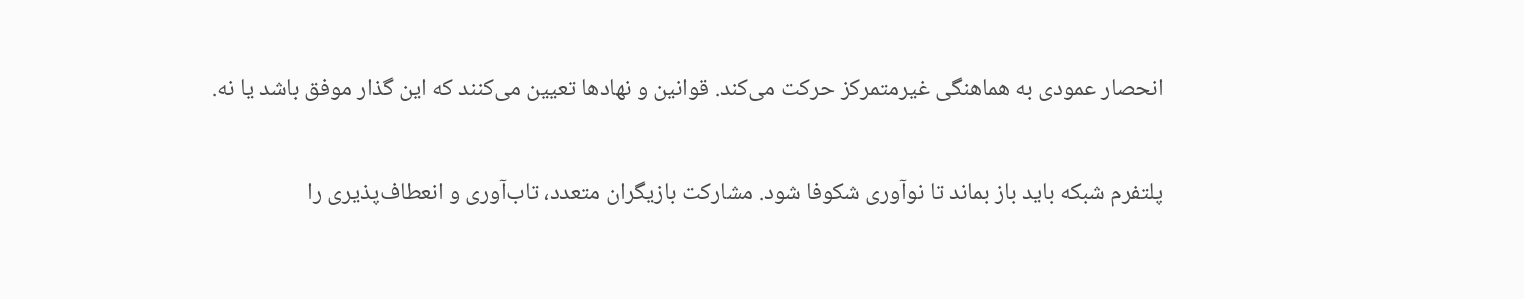انحصار عمودی به هماهنگی غیرمتمرکز حرکت می‌کند. قوانین و نهادها تعیین می‌کنند که این گذار موفق باشد یا نه.

پلتفرم شبکه باید باز بماند تا نوآوری شکوفا شود. مشارکت بازیگران متعدد، تاب‌آوری و انعطاف‌پذیری را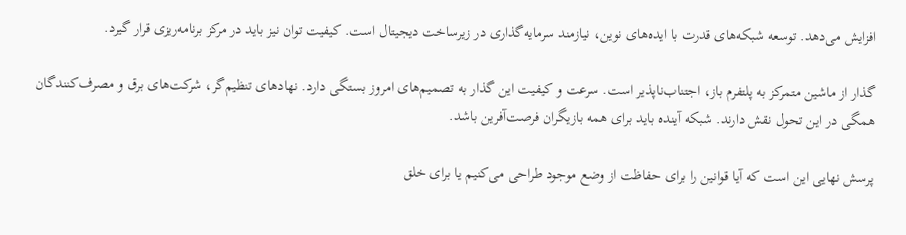افزایش می‌دهد. توسعه شبکه‌های قدرت با ایده‌های نوین، نیازمند سرمایه‌گذاری در زیرساخت دیجیتال است. کیفیت توان نیز باید در مرکز برنامه‌ریزی قرار گیرد.

گذار از ماشین متمرکز به پلتفرم باز، اجتناب‌ناپذیر است. سرعت و کیفیت این گذار به تصمیم‌های امروز بستگی دارد. نهادهای تنظیم‌گر، شرکت‌های برق و مصرف‌کنندگان همگی در این تحول نقش دارند. شبکه آینده باید برای همه بازیگران فرصت‌آفرین باشد.

پرسش نهایی این است که آیا قوانین را برای حفاظت از وضع موجود طراحی می‌کنیم یا برای خلق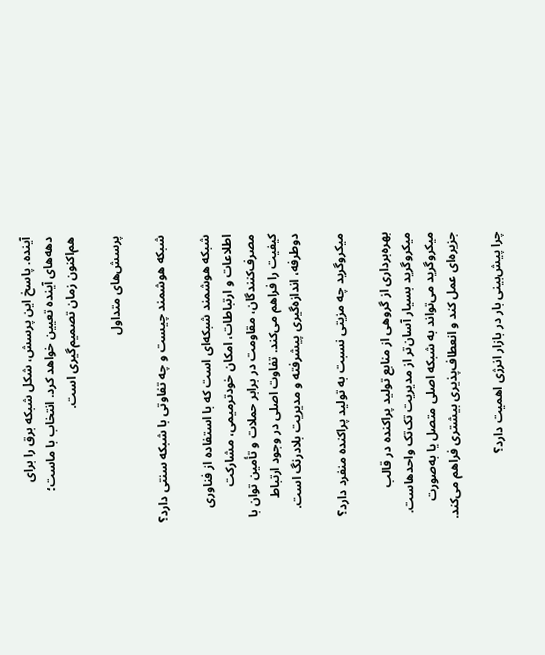آینده. پاسخ این پرسش، شکل شبکه برق را برای دهه‌های آینده تعیین خواهد کرد. انتخاب با ماست؛ هم‌اکنون زمان تصمیم‌گیری است.

پرسش‌های متداول

شبکه هوشمند چیست و چه تفاوتی با شبکه سنتی دارد؟

شبکه هوشمند شبکه‌ای است که با استفاده از فناوری اطلاعات و ارتباطات، امکان خودترمیمی، مشارکت مصرف‌کنندگان، مقاومت در برابر حملات و تأمین توان با کیفیت را فراهم می‌کند. تفاوت اصلی در وجود ارتباط دوطرفه، اندازه‌گیری پیشرفته و مدیریت بلادرنگ است.

میکروگرید چه مزیتی نسبت به تولید پراکنده منفرد دارد؟

بهره‌برداری از گروهی از منابع تولید پراکنده در قالب میکروگرید بسیار آسان‌تر از مدیریت تک‌تک واحدهاست. میکروگرید می‌تواند به شبکه اصلی متصل یا به‌صورت جزیره‌ای عمل کند و انعطاف‌پذیری بیشتری فراهم می‌کند.

چرا پیش‌بینی بار در بازار انرژی اهمیت دارد؟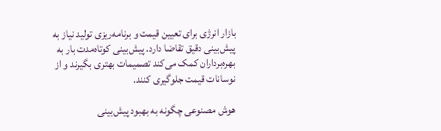بازار انرژی برای تعیین قیمت و برنامه‌ریزی تولید نیاز به پیش‌بینی دقیق تقاضا دارد. پیش‌بینی کوتاه‌مدت بار به بهره‌برداران کمک می‌کند تصمیمات بهتری بگیرند و از نوسانات قیمت جلوگیری کنند.

هوش مصنوعی چگونه به بهبود پیش‌بینی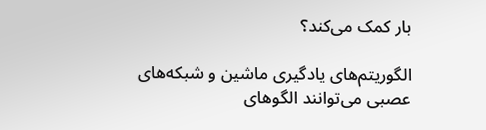بار کمک می‌کند؟

الگوریتم‌های یادگیری ماشین و شبکه‌های عصبی می‌توانند الگوهای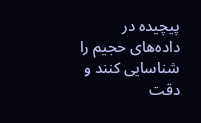پیچیده در داده‌های حجیم را شناسایی کنند و دقت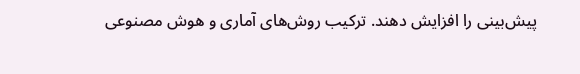پیش‌بینی را افزایش دهند. ترکیب روش‌های آماری و هوش مصنوعی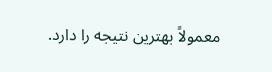معمولاً بهترین نتیجه را دارد.